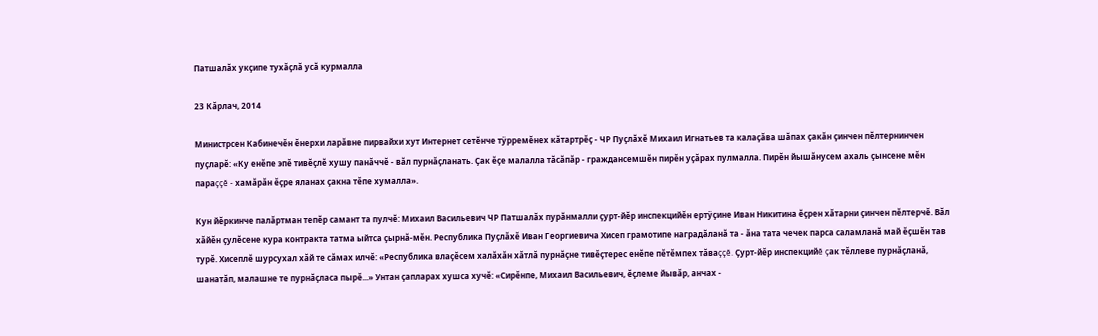Патшалăх укçипе тухăçлă усă курмалла

23 Кăрлач, 2014

Министрсен Кабинечĕн ĕнерхи ларăвне пирвайхи хут Интернет сетĕнче тÿрремĕнех кăтартрĕç - ЧР Пуçлăхĕ Михаил Игнатьев та калаçăва шăпах çакăн çинчен пĕлтернинчен пуçларĕ: «Ку енĕпе эпĕ тивĕçлĕ хушу панăччĕ - вăл пурнăçланать. Çак ĕçе малалла тăсăпăр - граждансемшĕн пирĕн уçăрах пулмалла. Пирĕн йышăнусем ахаль çынсене мĕн параççĕ - хамăрăн ĕçре яланах çакна тĕпе хумалла».

Кун йĕркинче палăртман тепĕр самант та пулчĕ: Михаил Васильевич ЧР Патшалăх пурăнмалли çурт-йĕр инспекцийĕн ертÿçине Иван Никитина ĕçрен хăтарни çинчен пĕлтерчĕ. Вăл хăйĕн çулĕсене кура контракта татма ыйтса çырнă-мĕн. Республика Пуçлăхĕ Иван Георгиевича Хисеп грамотипе наградăланă та - ăна тата чечек парса саламланă май ĕçшĕн тав турĕ. Хисеплĕ шурсухал хăй те сăмах илчĕ: «Республика влаçĕсем халăхăн хăтлă пурнăçне тивĕçтерес енĕпе пĕтĕмпех тăваççĕ. Çурт-йĕр инспекцийĕ çак тĕллеве пурнăçланă, шанатăп, малашне те пурнăçласа пырĕ...» Унтан çапларах хушса хучĕ: «Сирĕнпе, Михаил Васильевич, ĕçлеме йывăр, анчах -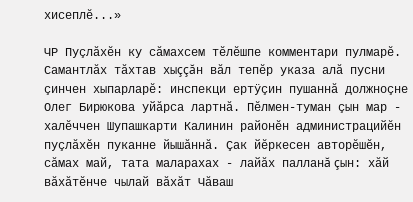хисеплĕ...»

ЧР Пуçлăхĕн ку сăмахсем тĕлĕшпе комментари пулмарĕ. Самантлăх тăхтав хыççăн вăл тепĕр указа алă пусни çинчен хыпарларĕ: инспекци ертÿçин пушаннă должноçне Олег Бирюкова уйăрса лартнă. Пĕлмен-туман çын мар - халĕччен Шупашкарти Калинин районĕн администрацийĕн пуçлăхĕн пуканне йышăннă. Çак йĕркесен авторĕшĕн, сăмах май, тата маларахах - лайăх палланă çын: хăй вăхăтĕнче чылай вăхăт Чăваш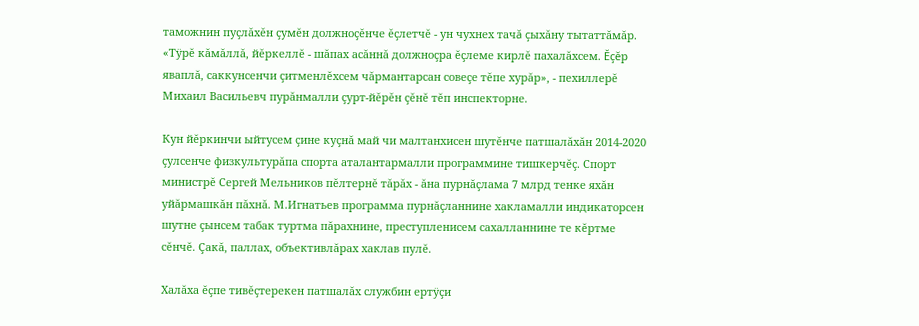таможнин пуçлăхĕн çумĕн должноçĕнче ĕçлетчĕ - ун чухнех тачă çыхăну тытаттăмăр. «Тÿрĕ кăмăллă, йĕркеллĕ - шăпах асăннă должноçра ĕçлеме кирлĕ пахалăхсем. Ĕçĕр яваплă, саккунсенчи çитменлĕхсем чăрмантарсан совеçе тĕпе хурăр», - пехиллерĕ Михаил Васильевч пурăнмалли çурт-йĕрĕн çĕнĕ тĕп инспекторне.

Кун йĕркинчи ыйтусем çине куçнă май чи малтанхисен шутĕнче патшалăхăн 2014-2020 çулсенче физкультурăпа спорта аталантармалли программине тишкерчĕç. Спорт министрĕ Сергей Мельников пĕлтернĕ тăрăх - ăна пурнăçлама 7 млрд тенке яхăн уйăрмашкăн пăхнă. М.Игнатьев программа пурнăçланнине хакламалли индикаторсен шутне çынсем табак туртма пăрахнине, преступленисем сахалланнине те кĕртме сĕнчĕ. Çакă, паллах, объективлăрах хаклав пулĕ.

Халăха ĕçпе тивĕçтерекен патшалăх службин ертÿçи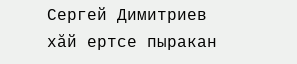Сергей Димитриев хăй ертсе пыракан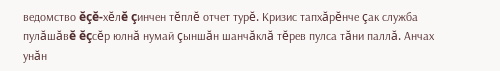ведомство ĕçĕ-хĕлĕ çинчен тĕплĕ отчет турĕ. Кризис тапхăрĕнче çак служба пулăшăвĕ ĕçсĕр юлнă нумай çыншăн шанчăклă тĕрев пулса тăни паллă. Анчах унăн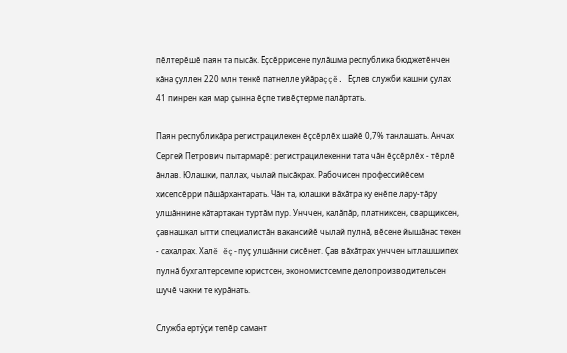пĕлтерĕшĕ паян та пысăк. Ĕçсĕррисене пулăшма республика бюджетĕнчен кăна çуллен 220 млн тенкĕ патнелле уйăраççĕ. Ĕçлев служби кашни çулах 41 пинрен кая мар çынна ĕçпе тивĕçтерме палăртать.

Паян республикăра регистрацилекен ĕçсĕрлĕх шайĕ 0,7% танлашать. Анчах Сергей Петрович пытармарĕ: регистрацилекенни тата чăн ĕçсĕрлĕх - тĕрлĕ ăнлав. Юлашки, паллах, чылай пысăкрах. Рабочисен профессийĕсем хисепсĕрри пăшăрхантарать. Чăн та, юлашки вăхăтра ку енĕпе лару-тăру улшăннине кăтартакан туртăм пур. Унччен, калăпăр, платниксен, сварщиксен, çавнашкал ытти специалистăн вакансийĕ чылай пулнă, вĕсене йышăнас текен - сахалрах. Халĕ ĕç-пуç улшăнни сисĕнет. Çав вăхăтрах унччен ытлашшипех пулнă бухгалтерсемпе юристсен, экономистсемпе делопроизводительсен шучĕ чакни те курăнать.

Служба ертÿçи тепĕр самант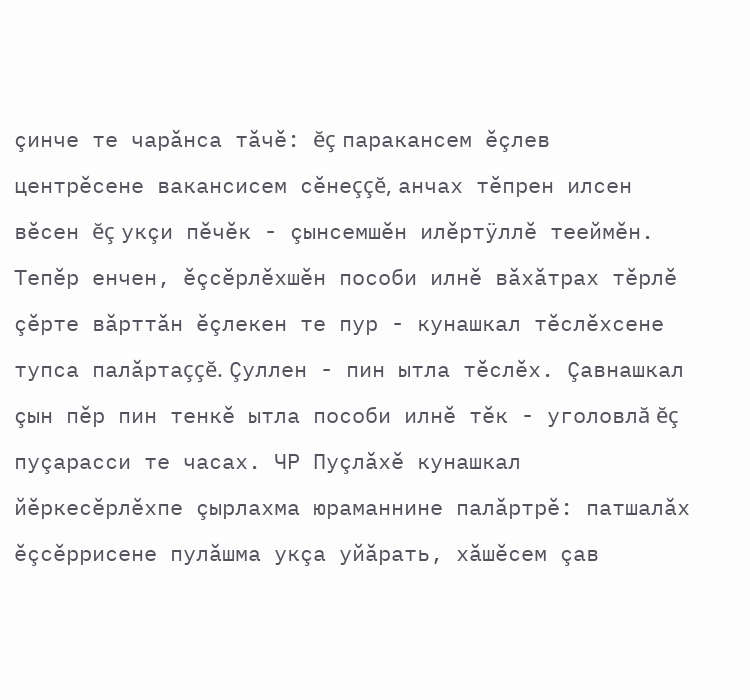çинче те чарăнса тăчĕ: ĕç паракансем ĕçлев центрĕсене вакансисем сĕнеççĕ, анчах тĕпрен илсен вĕсен ĕç укçи пĕчĕк - çынсемшĕн илĕртÿллĕ тееймĕн. Тепĕр енчен, ĕçсĕрлĕхшĕн пособи илнĕ вăхăтрах тĕрлĕ çĕрте вăрттăн ĕçлекен те пур - кунашкал тĕслĕхсене тупса палăртаççĕ. Çуллен - пин ытла тĕслĕх. Çавнашкал çын пĕр пин тенкĕ ытла пособи илнĕ тĕк - уголовлă ĕç пуçарасси те часах. ЧР Пуçлăхĕ кунашкал йĕркесĕрлĕхпе çырлахма юраманнине палăртрĕ: патшалăх ĕçсĕррисене пулăшма укçа уйăрать, хăшĕсем çав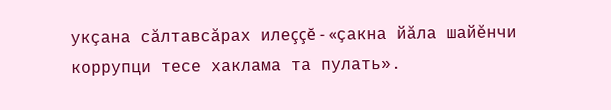укçана сăлтавсăрах илеççĕ - «çакна йăла шайĕнчи коррупци тесе хаклама та пулать».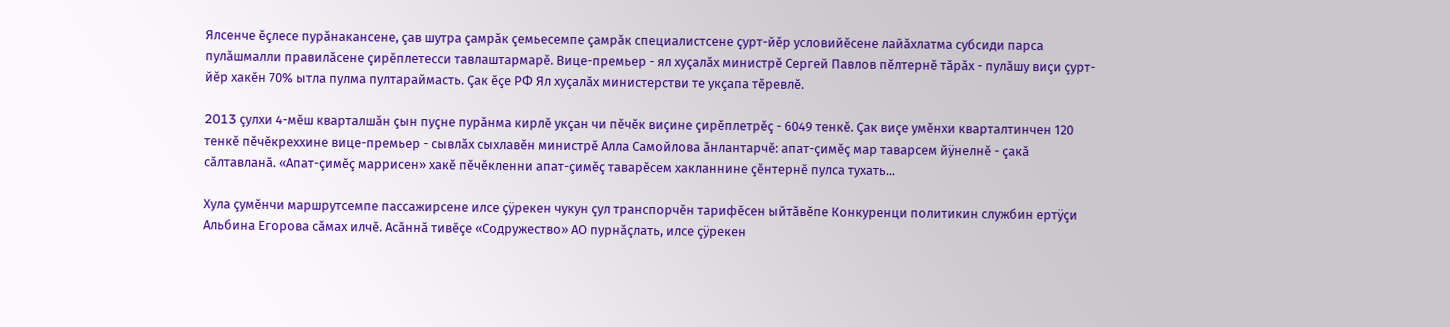Ялсенче ĕçлесе пурăнакансене, çав шутра çамрăк çемьесемпе çамрăк специалистсене çурт-йĕр условийĕсене лайăхлатма субсиди парса пулăшмалли правилăсене çирĕплетесси тавлаштармарĕ. Вице-премьер - ял хуçалăх министрĕ Сергей Павлов пĕлтернĕ тăрăх - пулăшу виçи çурт-йĕр хакĕн 70% ытла пулма пултараймасть. Çак ĕçе РФ Ял хуçалăх министерстви те укçапа тĕревлĕ.

2013 çулхи 4-мĕш кварталшăн çын пуçне пурăнма кирлĕ укçан чи пĕчĕк виçине çирĕплетрĕç - 6049 тенкĕ. Çак виçе умĕнхи кварталтинчен 120 тенкĕ пĕчĕкреххине вице-премьер - сывлăх сыхлавĕн министрĕ Алла Самойлова ăнлантарчĕ: апат-çимĕç мар таварсем йÿнелнĕ - çакă сăлтавланă. «Апат-çимĕç маррисен» хакĕ пĕчĕкленни апат-çимĕç таварĕсем хакланнине çĕнтернĕ пулса тухать...

Хула çумĕнчи маршрутсемпе пассажирсене илсе çÿрекен чукун çул транспорчĕн тарифĕсен ыйтăвĕпе Конкуренци политикин службин ертÿçи Альбина Егорова сăмах илчĕ. Асăннă тивĕçе «Содружество» АО пурнăçлать, илсе çÿрекен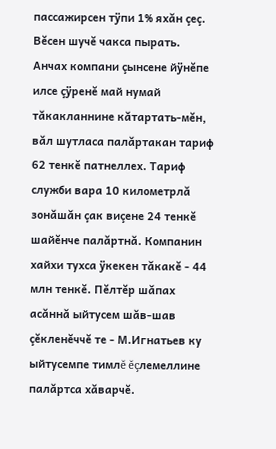пассажирсен тÿпи 1% яхăн çеç. Вĕсен шучĕ чакса пырать. Анчах компани çынсене йÿнĕпе илсе çÿренĕ май нумай тăкакланнине кăтартать-мĕн, вăл шутласа палăртакан тариф 62 тенкĕ патнеллех. Тариф служби вара 10 километрлă зонăшăн çак виçене 24 тенкĕ шайĕнче палăртнă. Компанин хайхи тухса ÿкекен тăкакĕ - 44 млн тенкĕ. Пĕлтĕр шăпах асăннă ыйтусем шăв-шав çĕкленĕччĕ те - М.Игнатьев ку ыйтусемпе тимлĕ ĕçлемеллине палăртса хăварчĕ.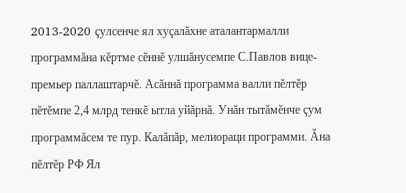2013-2020 çулсенче ял хуçалăхне аталантармалли программăна кĕртме сĕннĕ улшăнусемпе С.Павлов вице-премьер паллаштарчĕ. Асăннă программа валли пĕлтĕр пĕтĕмпе 2,4 млрд тенкĕ ытла уйăрнă. Унăн тытăмĕнче çум программăсем те пур. Калăпăр, мелиораци программи. Ăна пĕлтĕр РФ Ял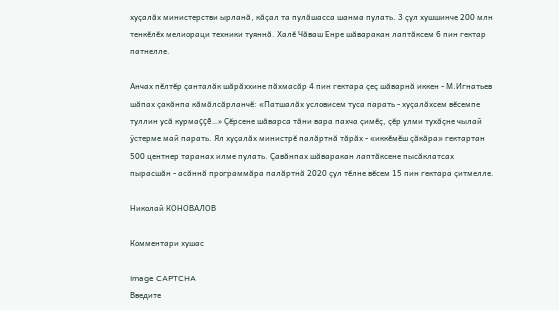хуçалăх министерстви ырланă, кăçал та пулăшасса шанма пулать. 3 çул хушшинче 200 млн тенкĕлĕх мелиораци техники туяннă. Халĕ Чăваш Енре шăваракан лаптăксем 6 пин гектар патнелле.

Анчах пĕлтĕр çанталăк шăрăххине пăхмасăр 4 пин гектара çеç шăварнă иккен - М.Игнатьев шăпах çакăнпа кăмăлсăрланчĕ: «Патшалăх условисем туса парать - хуçалăхсем вĕсемпе туллин усă курмаççĕ...» Çĕрсене шăварса тăни вара пахча çимĕç, çĕр улми тухăçне чылай ÿстерме май парать. Ял хуçалăх министрĕ палăртнă тăрăх - «иккĕмĕш çăкăра» гектартан 500 центнер таранах илме пулать. Çавăнпах шăваракан лаптăксене пысăклатсах пырасшăн - асăннă программăра палăртнă 2020 çул тĕлне вĕсем 15 пин гектара çитмелле.

Николай КОНОВАЛОВ

Комментари хушас

Image CAPTCHA
Введите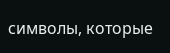символы, которые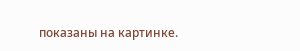показаны на картинке.